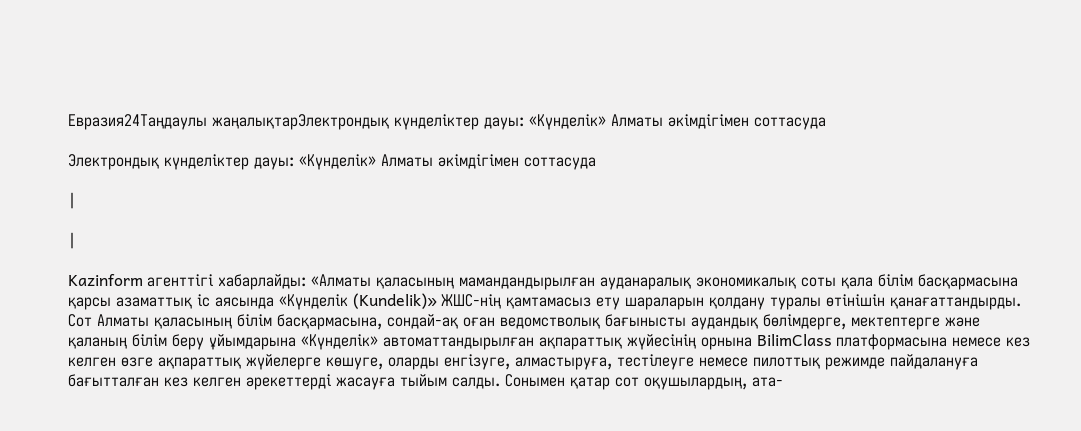Евразия24Таңдаулы жаңалықтарЭлектрондық күнделіктер дауы: «Күнделік» Алматы әкімдігімен соттасуда

Электрондық күнделіктер дауы: «Күнделік» Алматы әкімдігімен соттасуда

|

|

Kazinform агенттігі хабарлайды: «Алматы қаласының мамандандырылған ауданаралық экономикалық соты қала білім басқармасына қарсы азаматтық іс аясында «Күнделік (Kundelik)» ЖШС-нің қамтамасыз ету шараларын қолдану туралы өтінішін қанағаттандырды. Сот Алматы қаласының білім басқармасына, сондай-ақ оған ведомстволық бағынысты аудандық бөлімдерге, мектептерге және қаланың білім беру ұйымдарына «Күнделік» автоматтандырылған ақпараттық жүйесінің орнына BilimClass платформасына немесе кез келген өзге ақпараттық жүйелерге көшуге, оларды енгізуге, алмастыруға, тестілеуге немесе пилоттық режимде пайдалануға бағытталған кез келген әрекеттерді жасауға тыйым салды. Сонымен қатар сот оқушылардың, ата-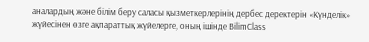аналардың және білім беру саласы қызметкерлерінің дербес деректерін «Күнделік» жүйесінен өзге ақпараттық жүйелерге, оның ішінде BilimClass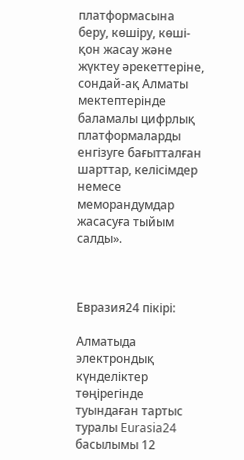платформасына беру, көшіру, көші-қон жасау және жүктеу әрекеттеріне, сондай-ақ Алматы мектептерінде баламалы цифрлық платформаларды енгізуге бағытталған шарттар, келісімдер немесе меморандумдар жасасуға тыйым салды».



Евразия24 пікірі:

Алматыда электрондық күнделіктер төңірегінде туындаған тартыс туралы Eurasia24 басылымы 12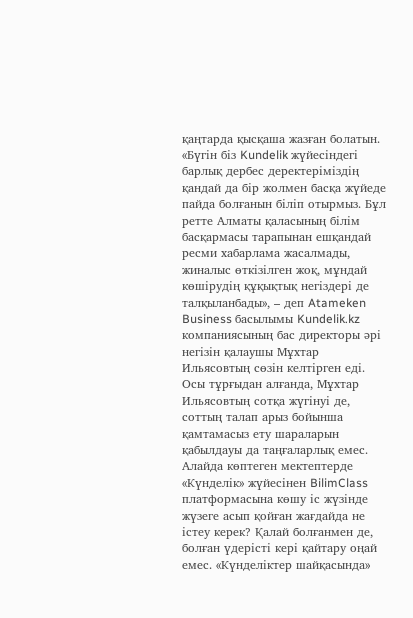қаңтарда қысқаша жазған болатын. «Бүгін біз Kundelik жүйесіндегі барлық дербес деректеріміздің қандай да бір жолмен басқа жүйеде пайда болғанын біліп отырмыз. Бұл ретте Алматы қаласының білім басқармасы тарапынан ешқандай ресми хабарлама жасалмады, жиналыс өткізілген жоқ, мұндай көшірудің құқықтық негіздері де талқыланбады», – деп Atameken Business басылымы Kundelik.kz компаниясының бас директоры әрі негізін қалаушы Мұхтар Ильясовтың сөзін келтірген еді. Осы тұрғыдан алғанда, Мұхтар Ильясовтың сотқа жүгінуі де, соттың талап арыз бойынша қамтамасыз ету шараларын қабылдауы да таңғаларлық емес. Алайда көптеген мектептерде «Күнделік» жүйесінен BilimClass платформасына көшу іс жүзінде жүзеге асып қойған жағдайда не істеу керек? Қалай болғанмен де, болған үдерісті кері қайтару оңай емес. «Күнделіктер шайқасында»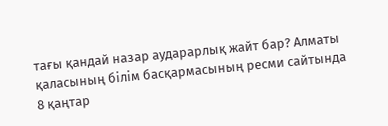тағы қандай назар аударарлық жайт бар? Алматы қаласының білім басқармасының ресми сайтында 8 қаңтар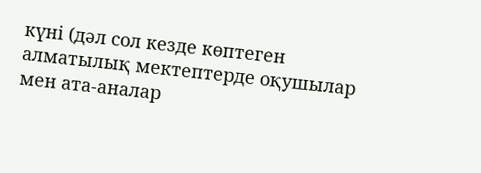күні (дәл сол кезде көптеген алматылық мектептерде оқушылар мен ата-аналар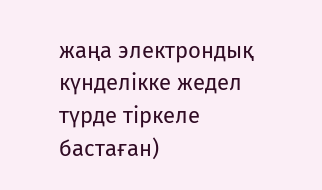жаңа электрондық күнделікке жедел түрде тіркеле бастаған)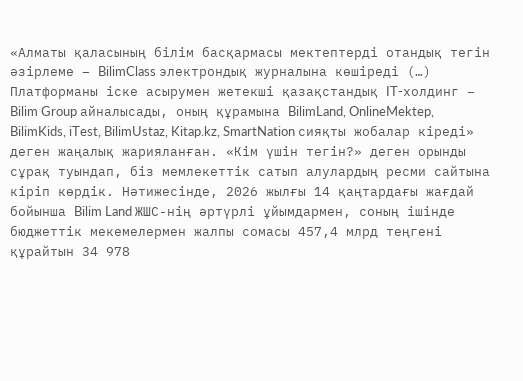«Алматы қаласының білім басқармасы мектептерді отандық тегін әзірлеме – BilimClass электрондық журналына көшіреді (…) Платформаны іске асырумен жетекші қазақстандық IT-холдинг – Bilim Group айналысады, оның құрамына BilimLand, OnlineMektep, BilimKids, iTest, BilimUstaz, Kitap.kz, SmartNation сияқты жобалар кіреді» деген жаңалық жарияланған. «Кім үшін тегін?» деген орынды сұрақ туындап, біз мемлекеттік сатып алулардың ресми сайтына кіріп көрдік. Нәтижесінде, 2026 жылғы 14 қаңтардағы жағдай бойынша Bilim Land ЖШС-нің әртүрлі ұйымдармен, соның ішінде бюджеттік мекемелермен жалпы сомасы 457,4 млрд теңгені құрайтын 34 978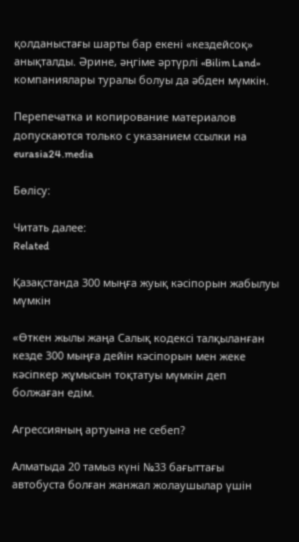қолданыстағы шарты бар екені «кездейсоқ» анықталды. Әрине, әңгіме әртүрлі «Bilim Land» компаниялары туралы болуы да әбден мүмкін.

Перепечатка и копирование материалов допускаются только с указанием ссылки на eurasia24.media

Бөлісу:

Читать далее:
Related

Қазақстанда 300 мыңға жуық кәсіпорын жабылуы мүмкін

«Өткен жылы жаңа Салық кодексі талқыланған кезде 300 мыңға дейін кәсіпорын мен жеке кәсіпкер жұмысын тоқтатуы мүмкін деп болжаған едім.

Агрессияның артуына не себеп?

Алматыда 20 тамыз күні №33 бағыттағы автобуста болған жанжал жолаушылар үшін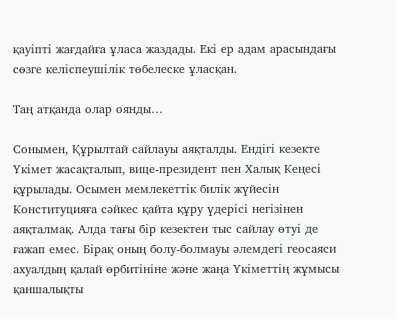қауіпті жағдайға ұласа жаздады. Екі ер адам арасындағы сөзге келіспеушілік төбелеске ұласқан.

Таң атқанда олар оянды…

Сонымен, Құрылтай сайлауы аяқталды. Ендігі кезекте Үкімет жасақталып, вице-президент пен Халық Кеңесі құрылады. Осымен мемлекеттік билік жүйесін Конституцияға сәйкес қайта құру үдерісі негізінен аяқталмақ. Алда тағы бір кезектен тыс сайлау өтуі де ғажап емес. Бірақ оның болу-болмауы әлемдегі геосаяси ахуалдың қалай өрбитініне және жаңа Үкіметтің жұмысы қаншалықты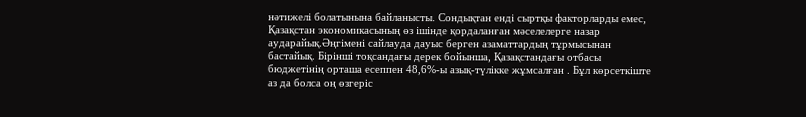нәтижелі болатынына байланысты. Сондықтан енді сыртқы факторларды емес, Қазақстан экономикасының өз ішінде қордаланған мәселелерге назар аударайық.Әңгімені сайлауда дауыс берген азаматтардың тұрмысынан бастайық. Бірінші тоқсандағы дерек бойынша, Қазақстандағы отбасы бюджетінің орташа есеппен 48,6%-ы азық-түлікке жұмсалған . Бұл көрсеткіште аз да болса оң өзгеріс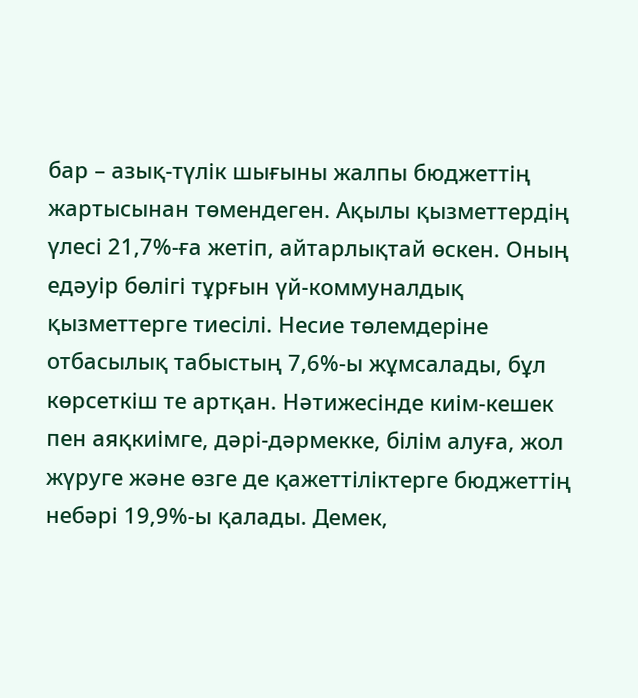бар – азық-түлік шығыны жалпы бюджеттің жартысынан төмендеген. Ақылы қызметтердің үлесі 21,7%-ға жетіп, айтарлықтай өскен. Оның едәуір бөлігі тұрғын үй-коммуналдық қызметтерге тиесілі. Несие төлемдеріне отбасылық табыстың 7,6%-ы жұмсалады, бұл көрсеткіш те артқан. Нәтижесінде киім-кешек пен аяқкиімге, дәрі-дәрмекке, білім алуға, жол жүруге және өзге де қажеттіліктерге бюджеттің небәрі 19,9%-ы қалады. Демек,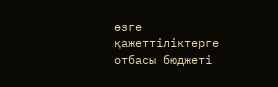өзге қажеттіліктерге отбасы бюджеті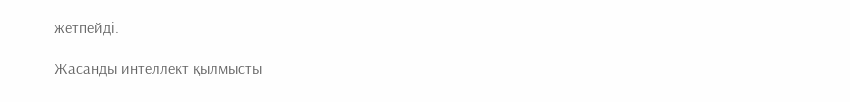жетпейді.

Жасанды интеллект қылмысты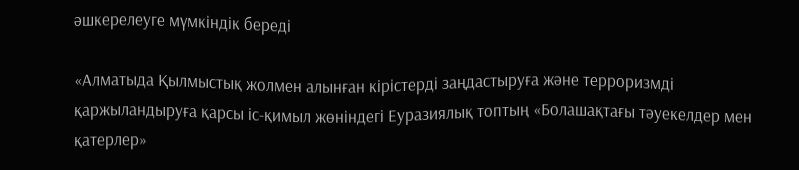әшкерелеуге мүмкіндік береді

«Алматыда Қылмыстық жолмен алынған кірістерді заңдастыруға және терроризмді қаржыландыруға қарсы іс-қимыл жөніндегі Еуразиялық топтың «Болашақтағы тәуекелдер мен қатерлер»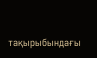тақырыбындағы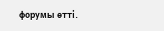форумы өтті.